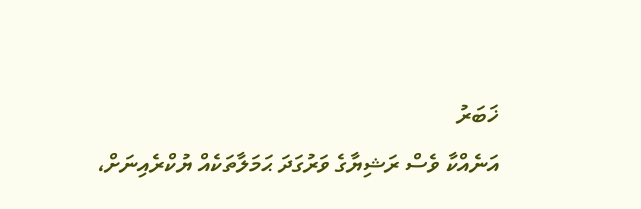ޚަބަރު
އަނެއްކާ ވެސް ރަޝިޔާގެ ވަރުގަދަ ޙަމަލާތަކެއް ޔުކްރެއިނަށް،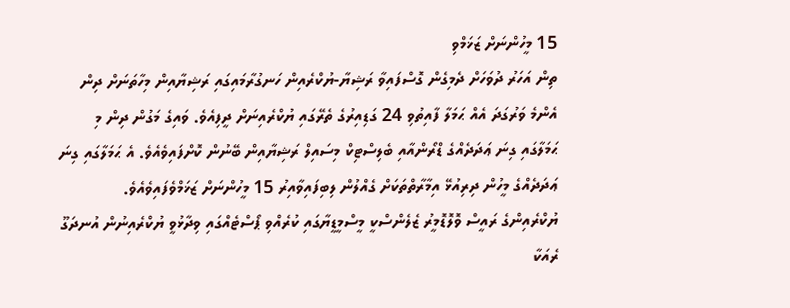15 މީހުންނަށް ޒަޚަމްވި
ތިން އަހަރު ދުވަހަށް ދެމިގެން ގޮސްފައިވާ ރަޝިޔާ-ޔުކްރެއިން ހަނގުރާމައިގައި ރަޝިޔާއިން މިހާތަނަށް ދިން އެންމެ ވަރުގަދަ އެއް ޙަމަލާ ފާއިތުވި 24 ގަޑިއިރުގެ ތެރޭގައި ޔުކްރެއިނަށް ދީފިއެވެ. ވައިގެ މަގުން ދިން މި ޙަމަލާގައި ގިނަ ޢަދަދެއްގެ ޑްރޯންއާއި ބެލިސްޓިކް މިސައިލް ރަޝިޔާއިން ބޭނުން ކޮށްފައިވެއެވެ. އެ ޙަމަލާގައި ގިނަ ޢަދަދެއްގެ މީހުން ދިރިއުޅޭ އިމާރާތްތަކަށް ގެއްލުން ލިބިފައިވާއިރު 15 މީހުންނަށް ޒަޚަމްވެފައިވެއެވެ.
ޔުކްރެއިންގެ ރައީސް ވޮލޮޑޮމީރު ޒެލެންސްކީ މީސްމީޑީޔާގައި ކުރެއްވި ޕޯސްޓެއްގައި ވިދާޅުވީ ޔުކްރެއިނުން އުނދަގޫ ރެއަކާ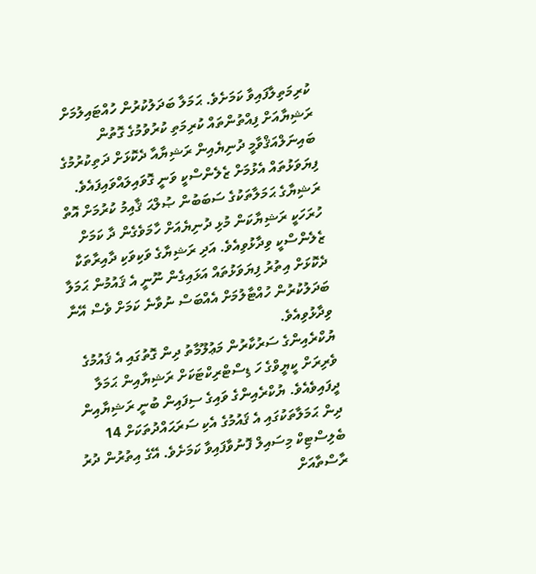ކުރިމަތިލާފައިވާ ކަމަށެވެ. ޙަމަލާ ބަދަލުކުރުން ހުއްޓައިލުމަށް ރަޝިޔާއަށް ފިއްތުންތައް ކުރިމަތި ކުރުވުމުގެ ގޮތުން ބައިނަލްއަޤްވާމީ ދުނިޔެއިން ރަޝިޔާއާ ދެކޮޅަށް ދަތިކުރުމުގެ ފިޔަވަޅުތައް އެޅުމަށް ޒެލެންސްކީ ވަނީ ގޮވައިލައްވައިފައެވެ. ރަޝިޔާގެ ޙަމަލާތަކުގެ ސަބަބުން ޞުލްޙަ ޤާއިމު ކުރުމަށް އޮތް ހުރަހަކީ ރަޝިޔާކަން މުޅި ދުނިޔެއަށް ހާމަވެގެން ދާ ކަމަށް ޒެލެންސްކީ ވިދާޅުވިއެވެ. އަދި ރަޝިޔާގެ ވަކިވަކި ދާއިރާތަކާ ދެކޮޅަށް އިތުރު ފިޔަވަޅުތައް އަޅައިގެން ނޫނީ އެ ޤައުމުން ޙަމަލާ ބަދަލުކުރުން ހުއްޓާލުމަށް އެއްބަސް ނުވާނެ ކަމަށް ވެސް އޭނާ ވިދާޅުވިއެވެ.
ޔުކްރެއިންގެ ސަރުކާރުން މަޢުލޫމާތު ދިން ގޮތުގައި އެ ޤައުމުގެ ވެރިރަށް ކީޔީވްގެ ހަ ޑިސްޓްރިކްޓަކަށް ރަޝިޔާއިން ޙަމަލާ ދީފައިވެއެވެ. ޔުކްރެއިންގެ ވައިގެ ސިފައިން ބުނީ ރަޝިޔާއިން ދިން ޙަމަލާތަކުގައި އެ ޤައުމުގެ އެކި ސަރަޙައްދުތަކަށް 14 ބެލިސްޓިކް މިސައިލް ފޮނުވާފައިވާ ކަމަށެވެ. އޭގެ އިތުރުން ދުރު ރާސްތާއަށް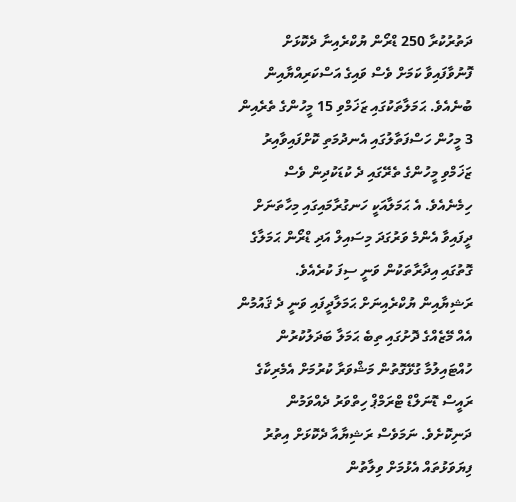ދަތުރުކުރާ 250 ޑްރޯން ޔުކްރެއިނާ ދެކޮޅަށް ފޮނުވާފައިވާ ކަމަށް ވެސް ވައިގެ އަސްކަރިއްޔާއިން ބުނެއެވެ. ޙަމަލާތަކުގައި ޒަޚަމްވި 15 މީހުންގެ ތެރެއިން 3 މީހުން ހަސްފަތާލުގައި އެނދުމަތި ކޮށްފައިވާއިރު ޒަޚަމްވި މީހުންގެ ތެރޭގައި ދެ ކުޑަކުދިން ވެސް ހިމެނެއެވެ. އެ ޙަމަލާއަކީ ހަނގުރާމައިގައި މިހާތަނަށް ދީފައިވާ އެންމެ ވަރުގަދަ މިސައިލް އަދި ޑްރޯން ޙަމަލާގެ ގޮތުގައި އިދާރާތަކުން ވަނީ ސިފަ ކުރެއެވެ.
ރަޝިޔާއިން ޔުކްރެއިނަށް ޙަމަލާދީފައި ވަނީ ދެ ޤައުމުން އެއް މޭޒެއްގެ ދޮށުގައި ތިބެ ޙަމަލާ ބަދަލުކުރުން ހުއްޓައިލުމާ ގުޅޭގޮތުން މަޝްވަރާ ކުރުމަށް އެމެރިކާގެ ރައީސް ޑޮނަލްޑް ޓްރަމްޕް ހިތްވަރު ދެއްވަމުން ދަނިކޮށެވެ. ނަމަވެސް ރަޝިޔާއާ ދެކޮޅަށް އިތުރު ފިޔަވަޅުތައް އެޅުމަށް ވިލާތުން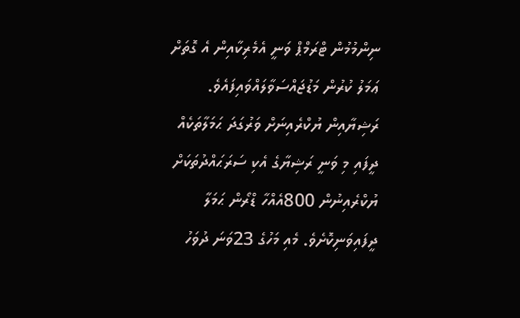ނިންމުމުން ޓްރަމްޕް ވަނީ އެމެރިކާއިން އެ ގޮތަށް ޢަމަލު ކުރުން މަޑުޖައްސަވާލައްވައިފައެވެ.
ރަޝިޔާއިން ޔުކްރެއިނަށް ވަރުގަދަ ޙަމަލާތަކެއް ދީފައި މި ވަނީ ރަޝިޔާގެ އެކި ސަރަޙައްދުތަކަށް ޔުކްރެއިނުން 800އެއްހާ ޑްރޯން ޙަމަލާ ދީފައިވަނިކޮށެވެ. މެއި މަހުގެ 23ވަނަ ދުވަހު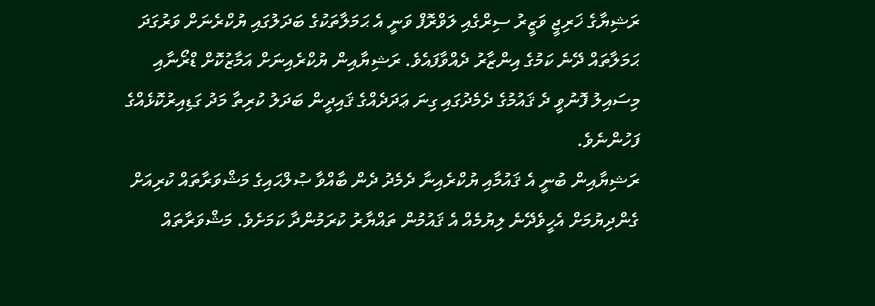ރަޝިޔާގެ ޚަރިޖީ ވަޒީރު ސިރްގެއި ލަވްރޮފް ވަނީ އެ ޙަމަލާތަކުގެ ބަދަލުގައި ޔުކްރެނަށް ވަރުގަދަ ޙަމަލާތައް ދޭނެ ކަމުގެ އިންޒާރު ދެއްވާފައެވެ. ރަޝިޔާއިން ޔުކްރެއިނަށް އަމާޒުކޮށް ޑްރޯނާއި މިސައިލު ފޮނުވީ ދެ ޤައުމުގެ ދެމެދުގައި ގިނަ ޢަދަދެއްގެ ޤައިދީން ބަދަލު ކުރިތާ މަދު ގަޑިއިރުކޮޅެއްގެ ފަހުންނެވެ.
ރަޝިޔާއިން ބުނީ އެ ޤައުމާއި ޔުކްރެއިނާ ދެމެދު ދެން ބާއްވާ ޞުލްޙައިގެ މަޝްވަރާތައް ކުރިއަށް ގެންދިޔުމަށް އެހީވެދޭނެ ލިޔުމެއް އެ ޤައުމުން ތައްޔާރު ކުރަމުންދާ ކަމަށެވެ. މަޝްވަރާތައް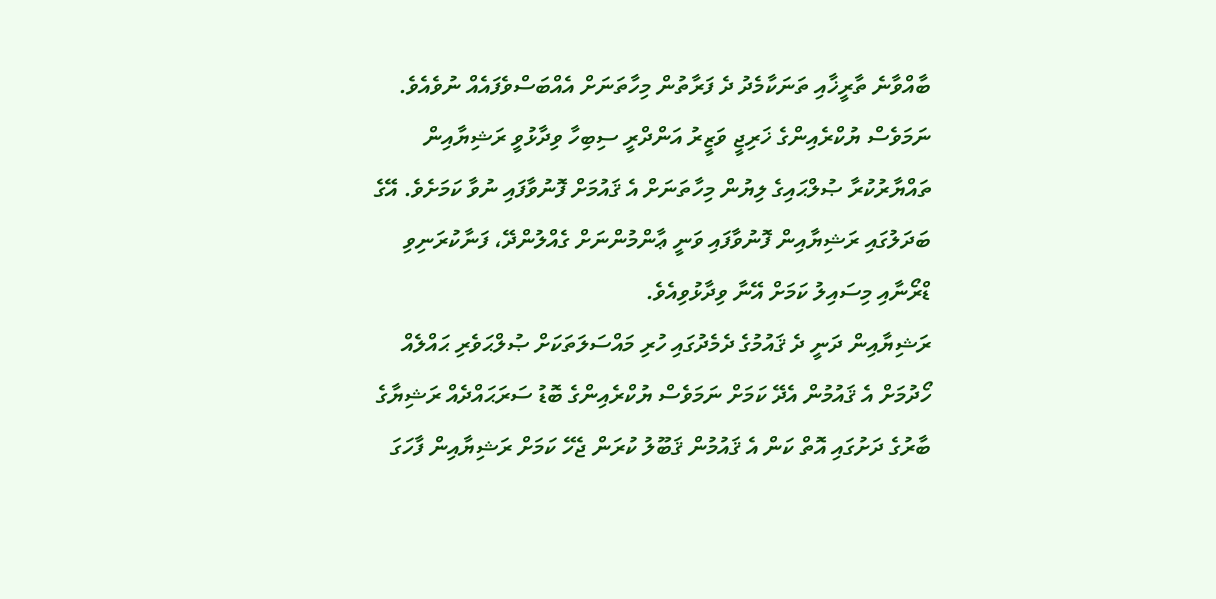ބާއްވާނެ ތާރީޚާއި ތަނަކާމެދު ދެ ފަރާތުން މިހާތަނަށް އެއްބަސްވެފައެއް ނުވެއެވެ.
ނަމަވެސް ޔުކްރެއިންގެ ޚަރިޖީ ވަޒީރު އަންދްރީ ސިބިހާ ވިދާޅުވީ ރަޝިޔާއިން ތައްޔާރުކުރާ ޞުލްޙައިގެ ލިޔުން މިހާތަނަށް އެ ޤައުމަށް ފޮނުވާފައި ނުވާ ކަމަށެވެ. އޭގެ ބަދަލުގައި ރަޝިޔާއިން ފޮނުވާފައި ވަނީ ޢާންމުންނަށް ގެއްލުންދޭ، ފަނާކުރަނިވި ޑްރޯނާއި މިސައިލު ކަމަށް އޭނާ ވިދާޅުވިއެވެ.
ރަޝިޔާއިން ދަނީ ދެ ޤައުމުގެ ދެމެދުގައި ހުރި މައްސަލަތަކަށް ޞުލްޙަވެރި ޙައްލެއް ހޯދުމަށް އެ ޤައުމުން އެދޭ ކަމަށް ނަމަވެސް ޔުކްރެއިންގެ ބޮޑު ސަރަޙައްދެއް ރަޝިޔާގެ ބާރުގެ ދަށުގައި އޮތް ކަން އެ ޤައުމުން ޤަބޫލު ކުރަން ޖެހޭ ކަމަށް ރަޝިޔާއިން ފާހަގަ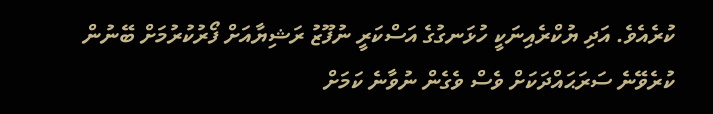ކުރެއެވެ. އަދި ޔުކްރެއިނަކީ ހުޅަނގުގެ އަސްކަރީ ނުފޫޒު ރަޝިޔާއަށް ފޯރުކުރުމަށް ބޭނުން ކުރެވޭނެ ސަރަޙައްދަކަށް ވެސް ވެގެން ނުވާނެ ކަމަށް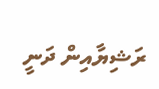ރަޝިޔާއިން ދަނީ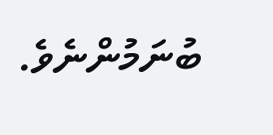ބުނަމުންނެވެ.